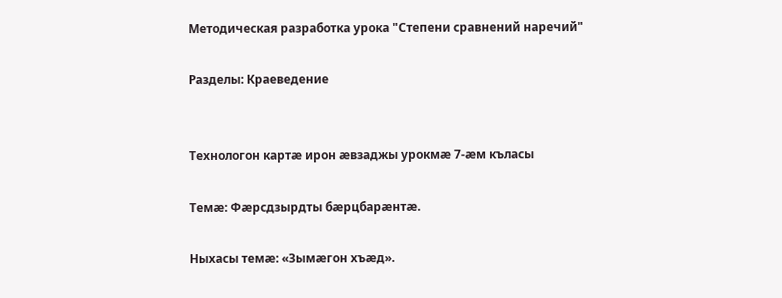Методическая разработка урока "Степени сравнений наречий"

Разделы: Краеведение


Технологон картæ ирон ӕвзаджы урокмæ 7-æм къласы

Темӕ: Фæрсдзырдты бæрцбарæнтæ.

Ныхасы темӕ: «Зымæгон хъæд».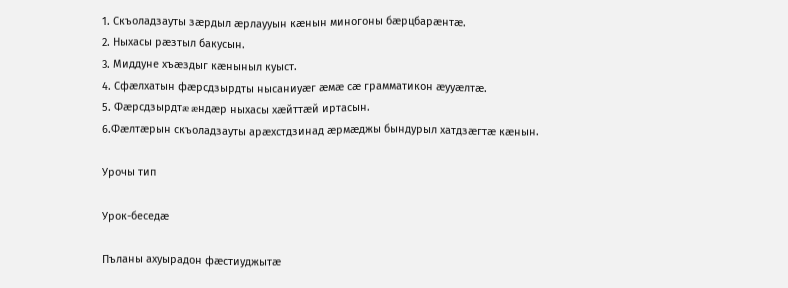1. Скъоладзауты зæрдыл æрлаууын кæнын миногоны бæрцбарæнтæ.
2. Ныхасы рӕзтыл бакусын.
3. Миддуне хъӕздыг кӕныныл куыст.
4. Сфæлхатын фæрсдзырдты нысаниуæг æмæ сæ грамматикон æууæлтæ.
5. Фæрсдзырдтæ æндæр ныхасы хæйттæй иртасын.
6.Фӕлтӕрын скъоладзауты арӕхстдзинад ӕрмӕджы бындурыл хатдзӕгтӕ кӕнын.

Урочы тип

Урок-беседæ

Пъланы ахуырадон фӕстиуджытӕ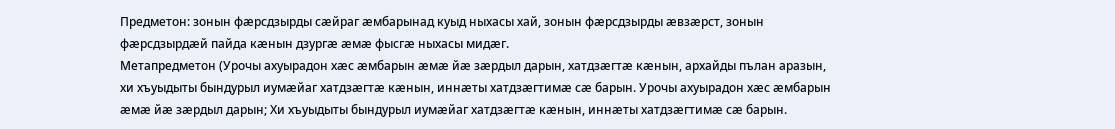Предметон: зонын фæрсдзырды сӕйраг ӕмбарынад куыд ныхасы хай, зонын фæрсдзырды ӕвзӕрст, зонын фæрсдзырдæй пайда кӕнын дзургӕ ӕмӕ фысгӕ ныхасы мидӕг.
Метапредметон (Урочы ахуырадон хæс æмбарын æмæ йæ зæрдыл дарын, хатдзæгтæ кæнын, архайды пълан аразын, хи хъуыдыты бындурыл иумæйаг хатдзæгтæ кæнын, иннæты хатдзæгтимæ сæ барын. Урочы ахуырадон хæс æмбарын æмæ йæ зæрдыл дарын; Хи хъуыдыты бындурыл иумæйаг хатдзæгтæ кæнын, иннæты хатдзæгтимæ сæ барын.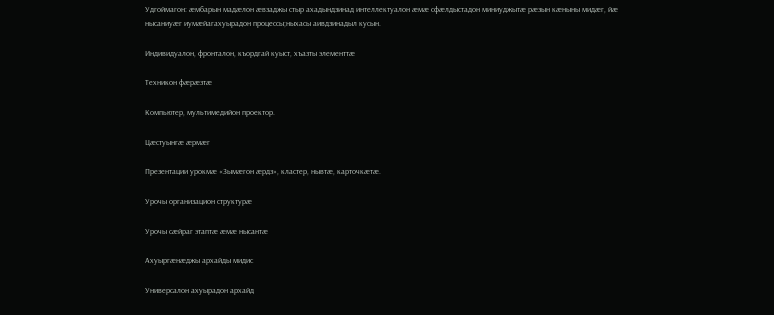Удгоймагон: ӕмбарын мадӕлон ӕвзаджы стыр ахадындзинад интеллектуалон ӕмӕ сфӕлдыстадон миниуджытӕ рӕзын кӕныны мидӕг, йӕ нысаниуӕг иумӕйагахуырадон процессы;ныхасы аивдзинадыл кусын.

Индивидуалон, фронталон, къордгай куыст, хъазты элементтæ

Техникон фӕрӕзтӕ

Компьютер, мультимедийон проектор.

Цӕстуынгӕ ӕрмӕг

Презентации урокмӕ «Зымæгон æрдз», кластер, нывтӕ, карточкӕтӕ.

Урочы организацион структурӕ

Урочы сӕйраг этаптӕ ӕмӕ нысантӕ

Ахуыргæнæджы архайды мидис

Универсалон ахуырадон архайд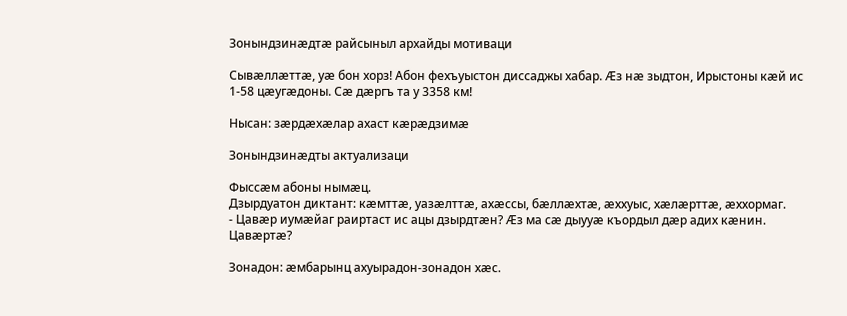Зонындзинæдтæ райсыныл архайды мотиваци

Сывӕллӕттӕ, уӕ бон хорз! Абон фехъуыстон диссаджы хабар. Æз нæ зыдтон, Ирыстоны кæй ис 1-58 цæугæдоны. Сæ дæргъ та у 3358 км!

Нысан: зӕрдӕхӕлар ахаст кӕрӕдзимӕ

Зонындзинæдты актуализаци

Фыссæм абоны нымæц.
Дзырдуатон диктант: кæмттæ, уазæлттæ, ахæссы, бæллæхтæ, æххуыс, хæлæрттæ, æххормаг.
- Цавæр иумæйаг раиртаст ис ацы дзырдтæн? Æз ма сæ дыууæ къордыл дæр адих кæнин. Цавæртæ?

Зонадон: ӕмбарынц ахуырадон-зонадон хӕс.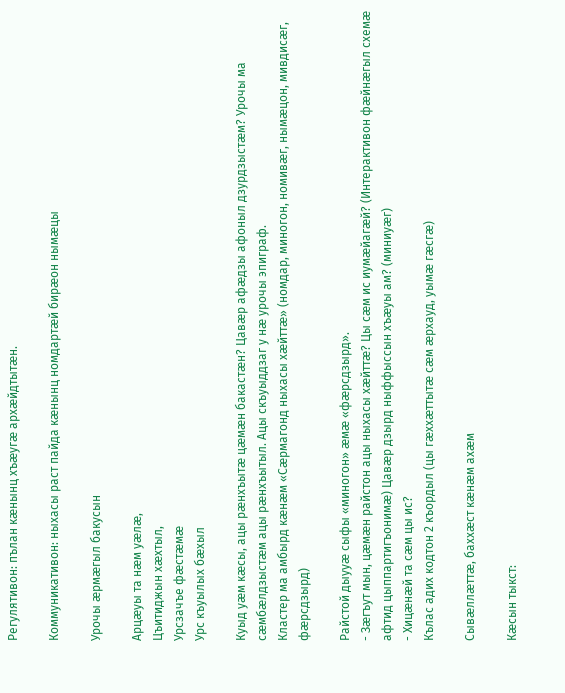Регулятивон: пълан кӕнынц хъӕугӕ архӕйдтытӕн.

Коммуникативон: ныхасы раст пайда кӕнынц номдартӕй бирæон нымæцы

Урочы ӕрмӕгыл бакусын

Арцæуы та нæм уæлæ,
Цъитиджын хæхтыл,
Урсзачъе фæстæмæ
Урс къуылых бæхыл

Куыд уӕм кӕсы, ацы рӕнхъытӕ цӕмӕн бакастӕн? Цавæр афæдзы афоныл дзурдзыстæм? Урочы ма сӕмбӕлдзыстӕм ацы рӕнхъытыл. Ацы скъуыддзаг у нӕ урочы эпиграф.
Кластер ма амбырд кæнæм «Сæрмагонд ныхасы хæйттæ» (номдар, миногон, номивæг, нымæцон, мивдисæг, фæрсдзырд)

Райстой дыууæ сыфы «миногон» æмæ «фæрсдзырд».
- Зæгъут мын, цæмæн райстон ацы ныхасы хæйттæ? Цы сæм ис иумæйагæй? (Интерактивон фæйнæгыл схемæ афтид цыппартигъонимæ) Цавæр дзырд ныффыссын хъæуы ам? (миниуæг)
- Хицæнæй та сæм цы ис?
Кълас адих кодтон 2 къордыл (цы гæххæттытæ сæм æрхауд, уымæ гæсгæ)

Сывӕллӕттӕ, баххӕст кӕнӕм ахæм

Кæсын тыкст: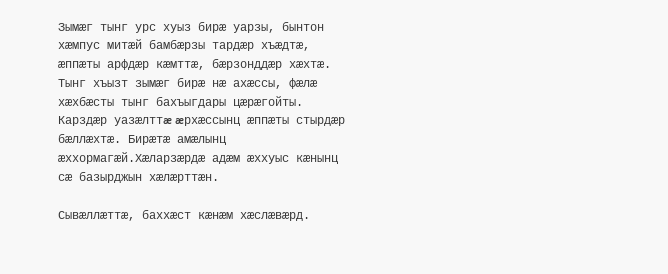Зымæг тынг урс хуыз бирæ уарзы, бынтон хæмпус митæй бамбæрзы тардæр хъæдтæ, æппæты арфдæр кæмттæ, бæрзонддæр хæхтæ. Тынг хъызт зымæг бирæ нæ ахæссы, фæлæ хæхбæсты тынг бахъыгдары цæрæгойты. Карздæр уазæлттæ æрхæссынц æппæты стырдæр бæллæхтæ. Бирæтæ амæлынц æххормагæй.Хæларзæрдæ адæм æххуыс кæнынц сæ базырджын хæлæрттæн.

Сывӕллӕттӕ, баххӕст кӕнӕм хӕслӕвӕрд.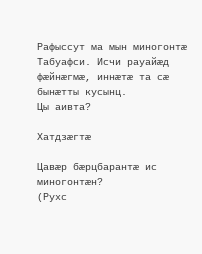Рафыссут ма мын миногонтæ
Табуафси. Исчи рауайӕд фӕйнӕгмӕ, иннӕтӕ та сӕ бынӕтты кусынц.
Цы аивта?

Хатдзӕгтӕ

Цавæр бæрцбарантæ ис миногонтæн?
(Рухс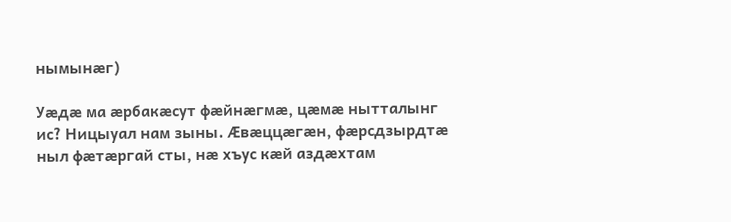нымынæг)

Уæдæ ма æрбакæсут фæйнæгмæ, цæмæ нытталынг ис? Ницыуал нам зыны. Æвæццæгæн, фæрсдзырдтæ ныл фæтæргай сты, нæ хъус кæй аздæхтам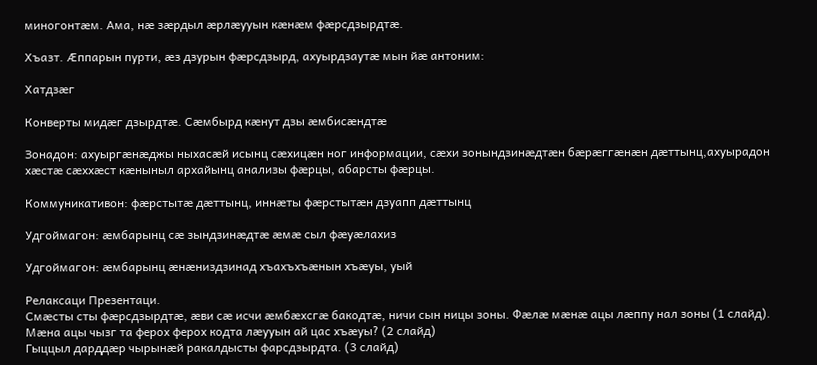миногонтæм. Ама, нæ зæрдыл æрлæууын кæнæм фæрсдзырдтæ.

Хъазт. Æппарын пурти, æз дзурын фæрсдзырд, ахуырдзаутæ мын йæ антоним:

Хатдзæг

Конверты мидæг дзырдтæ. Сæмбырд кæнут дзы æмбисæндтæ

Зонадон: ахуыргӕнӕджы ныхасӕй исынц сӕхицӕн ног информации, сӕхи зонындзинӕдтӕн бӕрӕггӕнӕн дӕттынц,ахуырадон хӕстӕ сӕххӕст кӕныныл архайынц анализы фӕрцы, абарсты фӕрцы.

Коммуникативон: фӕрстытӕ дӕттынц, иннӕты фӕрстытӕн дзуапп дӕттынц

Удгоймагон: ӕмбарынц сӕ зындзинӕдтӕ ӕмӕ сыл фӕуӕлахиз

Удгоймагон: ӕмбарынц ӕнӕниздзинад хъахъхъӕнын хъӕуы, уый

Релаксаци Презентаци.
Смæсты сты фæрсдзырдтæ, æви сæ исчи æмбæхсгæ бакодтæ, ничи сын ницы зоны. Фæлæ мæнæ ацы лæппу нал зоны (1 слайд).
Мæна ацы чызг та ферох ферох кодта лæууын ай цас хъæуы? (2 слайд)
Гыццыл дарддæр чырынæй ракалдысты фарсдзырдта. (3 слайд)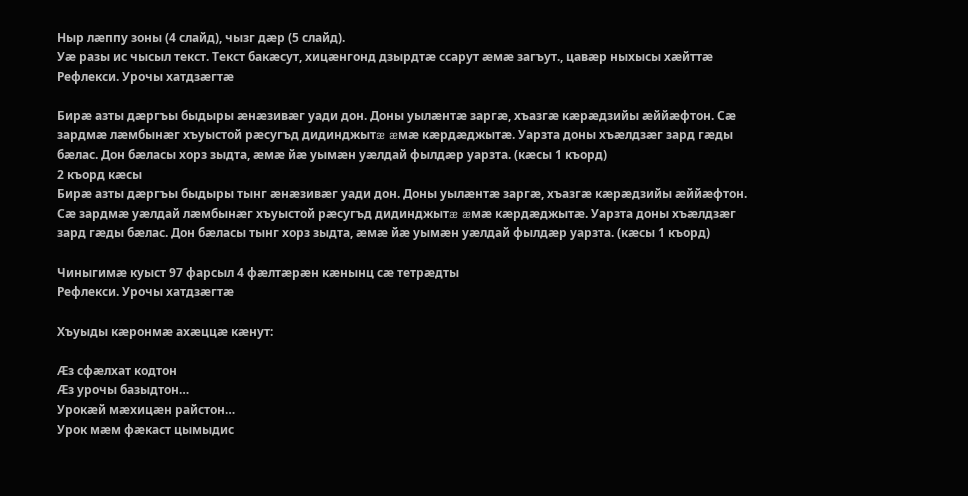Ныр лæппу зоны (4 слайд), чызг дæр (5 слайд).
Уæ разы ис чысыл текст. Текст бакæсут, хицæнгонд дзырдтæ ссарут æмæ загъут., цавæр ныхысы хæйттæ
Рефлекси. Урочы хатдзӕгтӕ

Бирæ азты дæргъы быдыры æнæзивæг уади дон. Доны уылæнтæ заргæ, хъазгæ кæрæдзийы æййæфтон. Сæ зардмæ лæмбынæг хъуыстой рæсугъд дидинджытæ æмæ кæрдæджытæ. Уарзта доны хъæлдзæг зард гæды бæлас. Дон бæласы хорз зыдта, æмæ йæ уымæн уæлдай фылдæр уарзта. (кæсы 1 къорд)
2 къорд кæсы
Бирæ азты дæргъы быдыры тынг æнæзивæг уади дон. Доны уылæнтæ заргæ, хъазгæ кæрæдзийы æййæфтон. Сæ зардмæ уæлдай лæмбынæг хъуыстой рæсугъд дидинджытæ æмæ кæрдæджытæ. Уарзта доны хъæлдзæг зард гæды бæлас. Дон бæласы тынг хорз зыдта, æмæ йæ уымæн уæлдай фылдæр уарзта. (кæсы 1 къорд)

Чиныгимæ куыст 97 фарсыл 4 фæлтæрæн кæнынц сæ тетрæдты
Рефлекси. Урочы хатдзӕгтӕ

Хъуыды кӕронмӕ ахӕццӕ кӕнут:

Æз сфæлхат кодтон
Æз урочы базыдтон…
Урокæй мæхицæн райстон…
Урок мæм фæкаст цымыдис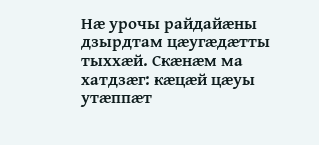Нæ урочы райдайæны дзырдтам цæугæдæтты тыххæй. Скæнæм ма хатдзæг: кæцæй цæуы утæппæт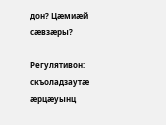дон? Цæмиæй сæвзæры?

Регулятивон: скъоладзаутӕ ӕрцӕуынц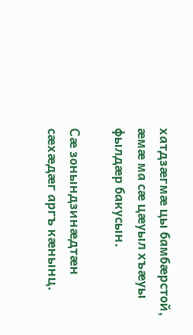хатдзӕгмӕ цы бамбӕрстой, ӕмӕ ма сӕ цӕуыл хъӕуы фылдӕр бакусын.

Сӕ зонындзинӕдтӕн сӕхӕдӕг аргъ кӕнынц.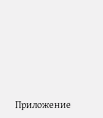Приложение